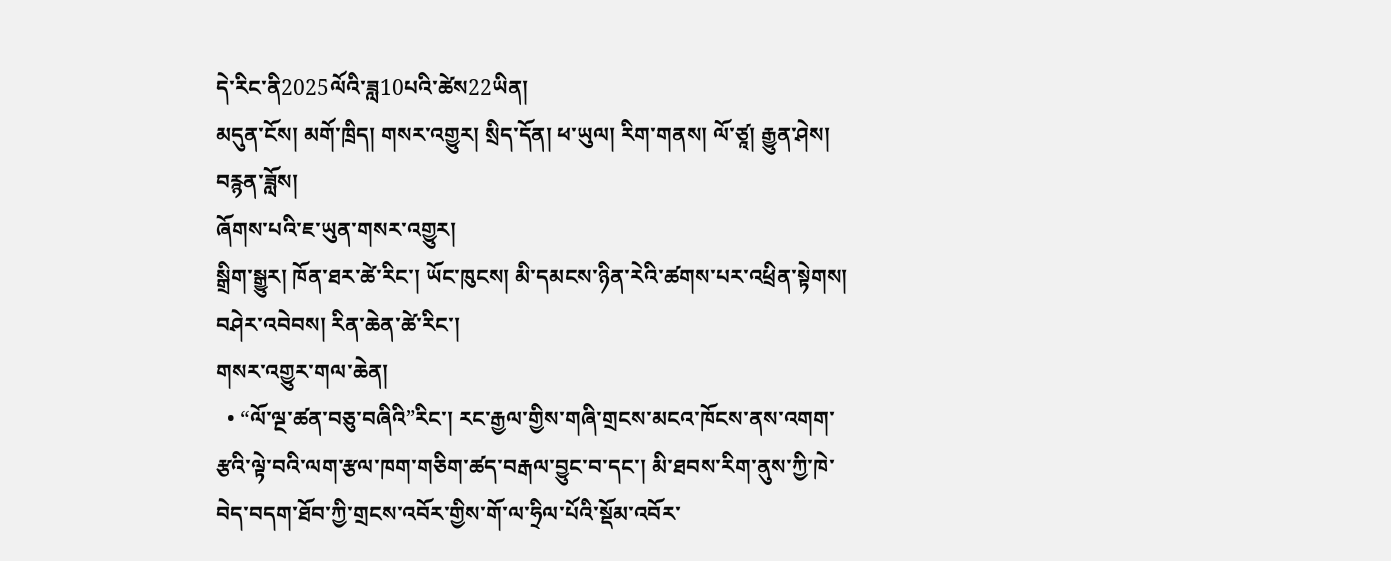དེ་རིང་ནི2025ལོའི་ཟླ10པའི་ཚེས22ཡིན།
མདུན་ངོས། མགོ་ཁྲིད། གསར་འགྱུར། སྲིད་དོན། ཕ་ཡུལ། རིག་གནས། ལོ་ཙཱ། རྒྱུན་ཤེས། བརྙན་ཟློས།
ཞོགས་པའི་ཇ་ཡུན་གསར་འགྱུར།
སྒྲིག་སྒྱུར། ཁོན་ཐར་ཚེ་རིང་། ཡོང་ཁུངས། མི་དམངས་ཉིན་རེའི་ཚགས་པར་འཕྲིན་སྟེགས། བཤེར་འབེབས། རིན་ཆེན་ཚེ་རིང་།
གསར་འགྱུར་གལ་ཆེན།
  • “ལོ་ལྔ་ཚན་བཅུ་བཞིའི”རིང་། རང་རྒྱལ་གྱིས་གཞི་གྲངས་མངའ་ཁོངས་ནས་འགག་རྩའི་ལྟེ་བའི་ལག་རྩལ་ཁག་གཅིག་ཚད་བརྒལ་བྱུང་བ་དང་། མི་ཐབས་རིག་ནུས་ཀྱི་ཁེ་བེད་བདག་ཐོབ་ཀྱི་གྲངས་འབོར་གྱིས་གོ་ལ་ཧྲིལ་པོའི་སྡོམ་འབོར་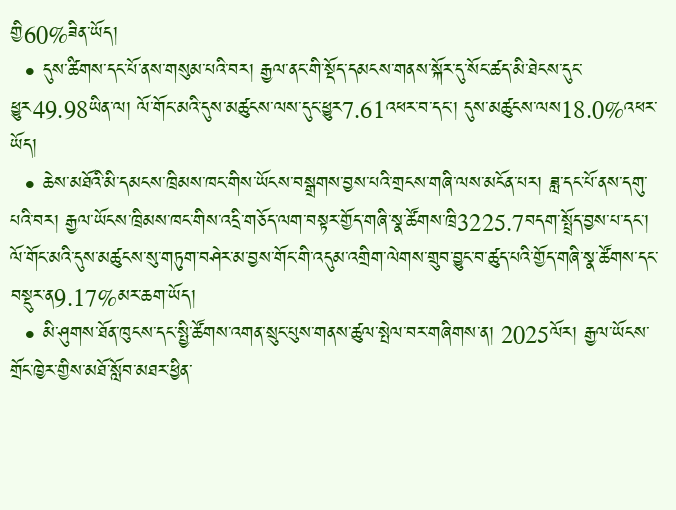གྱི60%ཟིན་ཡོད།
  • དུས་ཚིགས་དང་པོ་ནས་གསུམ་པའི་བར། རྒྱལ་ནང་གི་སྡོད་དམངས་གནས་སྐོར་དུ་སོང་ཚད་མི་ཐེངས་དུང་ཕྱུར49.98ཡིན་ལ། ལོ་གོང་མའི་དུས་མཚུངས་ལས་དུང་ཕྱུར7.61འཕར་བ་དང་། དུས་མཚུངས་ལས18.0%འཕར་ཡོད།
  • ཆེས་མཐོའི་མི་དམངས་ཁྲིམས་ཁང་གིས་ཡོངས་བསྒྲགས་བྱས་པའི་གྲངས་གཞི་ལས་མངོན་པར། ཟླ་དང་པོ་ནས་དགུ་པའི་བར། རྒྱལ་ཡོངས་ཁྲིམས་ཁང་གིས་འདྲི་གཅོད་ལག་བསྟར་གྱོད་གཞི་སྣ་ཚོགས་ཁྲི3225.7བདག་སྤྲོད་བྱས་པ་དང་། ལོ་གོང་མའི་དུས་མཚུངས་སུ་གཏུག་བཤེར་མ་བྱས་གོང་གི་འདུམ་འགྲིག་ལེགས་གྲུབ་བྱུང་བ་ཚུད་པའི་གྱོད་གཞི་སྣ་ཚོགས་དང་བསྡུར་ན9.17%མར་ཆག་ཡོད།
  • མི་ཤུགས་ཐོན་ཁུངས་དང་སྤྱི་ཚོགས་འགན་སྲུང་པུས་གནས་ཚུལ་སྤེལ་བར་གཞིགས་ན། 2025ལོར། རྒྱལ་ཡོངས་གྲོང་ཁྱེར་གྱིས་མཐོ་སློབ་མཐར་ཕྱིན་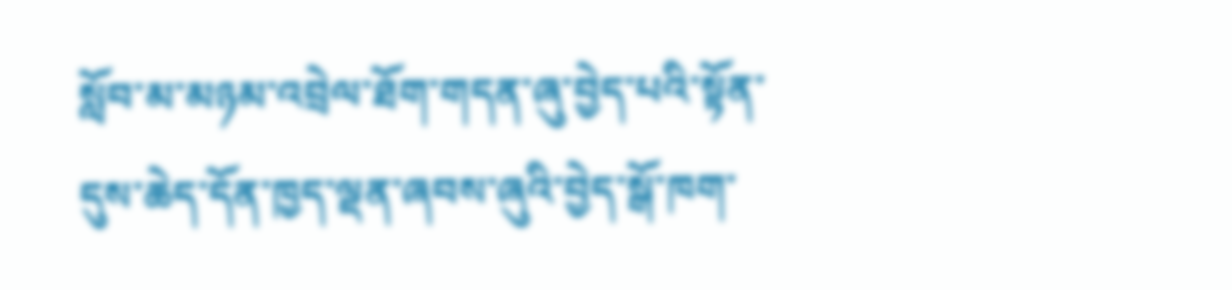སློབ་མ་མཉམ་འབྲེལ་ཐོག་གདན་ཞུ་བྱེད་པའི་སྟོན་དུས་ཆེད་དོན་ཁྱད་ལྡན་ཞབས་ཞུའི་བྱེད་སྒོ་ཁག་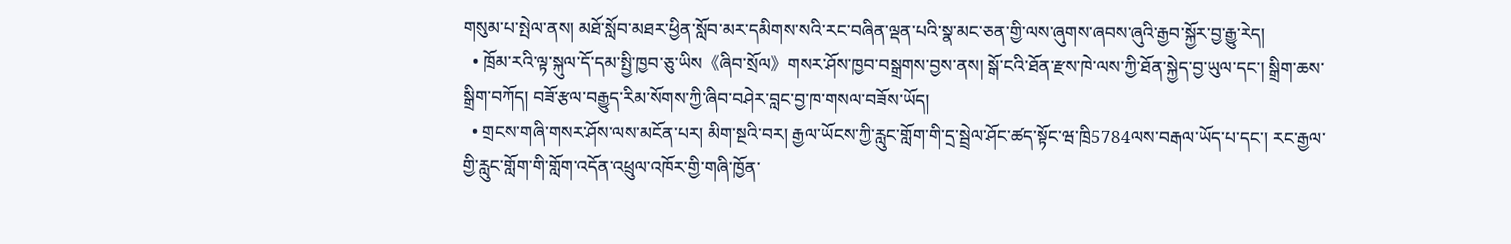གསུམ་པ་སྤེལ་ནས། མཐོ་སློབ་མཐར་ཕྱིན་སློབ་མར་དམིགས་སའི་རང་བཞིན་ལྡན་པའི་སྣ་མང་ཅན་གྱི་ལས་ཞུགས་ཞབས་ཞུའི་རྒྱབ་སྐྱོར་བྱ་རྒྱུ་རེད།
  • ཁྲོམ་རའི་ལྟ་སྐུལ་དོ་དམ་སྤྱི་ཁྱབ་ཅུ་ཡིས《ཞིབ་སྲོལ》གསར་ཤོས་ཁྱབ་བསྒྲགས་བྱས་ནས། སྒོ་ངའི་ཐོན་རྫས་ཁེ་ལས་ཀྱི་ཐོན་སྐྱེད་བྱ་ཡུལ་དང་། སྒྲིག་ཆས་སྒྲིག་བཀོད། བཟོ་རྩལ་བརྒྱུད་རིམ་སོགས་ཀྱི་ཞིབ་བཤེར་བླང་བྱ་ཁ་གསལ་བཟོས་ཡོད།
  • གྲངས་གཞི་གསར་ཤོས་ལས་མངོན་པར། མིག་སྔའི་བར། རྒྱལ་ཡོངས་ཀྱི་རླུང་གློག་གི་དྲ་སྦྲེལ་ཤོང་ཚད་སྟོང་ཝ་ཁྲི5784ལས་བརྒལ་ཡོད་པ་དང་། རང་རྒྱལ་གྱི་རླུང་གློག་གི་གློག་འདོན་འཕྲུལ་འཁོར་གྱི་གཞི་ཁྱོན་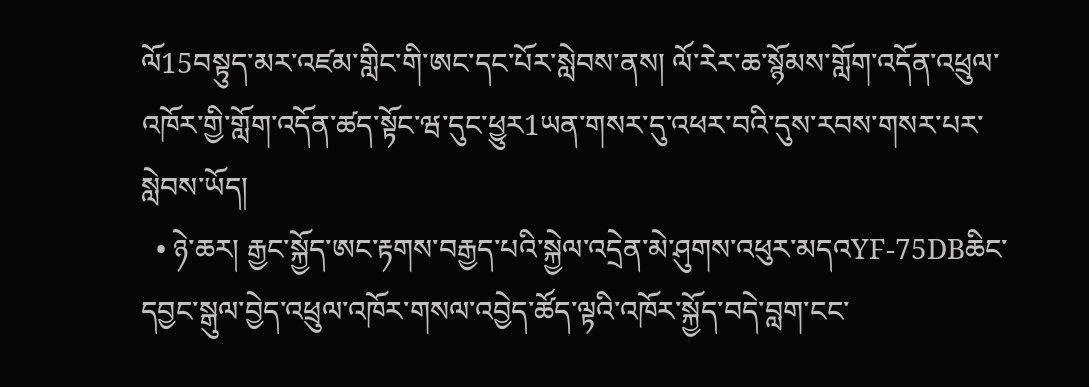ལོ15བསྟུད་མར་འཛམ་གླིང་གི་ཨང་དང་པོར་སླེབས་ནས། ལོ་རེར་ཆ་སྙོམས་གློག་འདོན་འཕྲུལ་འཁོར་གྱི་གློག་འདོན་ཚད་སྟོང་ཝ་དུང་ཕྱུར1ཡན་གསར་དུ་འཕར་བའི་དུས་རབས་གསར་པར་སླེབས་ཡོད།
  • ཉེ་ཆར། རྒྱང་སྐྱོད་ཨང་རྟགས་བརྒྱད་པའི་སྐྱེལ་འདྲེན་མེ་ཤུགས་འཕུར་མདའYF-75DBཆིང་དབྱང་སྒུལ་བྱེད་འཕྲུལ་འཁོར་གསལ་འབྱེད་ཚོད་ལྟའི་འཁོར་སྐྱོད་བདེ་བླག་ངང་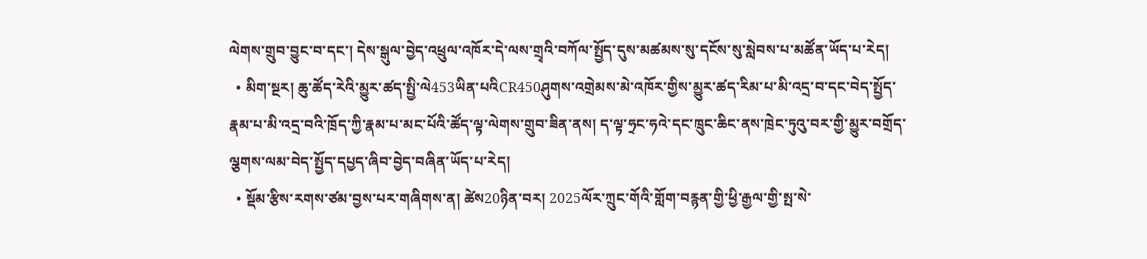ལེགས་གྲུབ་བྱུང་བ་དང་། དེས་སྒུལ་བྱེད་འཕྲུལ་འཁོར་དེ་ལས་གྲྭའི་བཀོལ་སྤྱོད་དུས་མཚམས་སུ་དངོས་སུ་སླེབས་པ་མཚོན་ཡོད་པ་རེད།
  • མིག་སྔར། ཆུ་ཚོད་རེའི་མྱུར་ཚད་སྤྱི་ལེ453ཡིན་པའིCR450ཤུགས་འགྲེམས་མེ་འཁོར་གྱིས་མྱུར་ཚད་རིམ་པ་མི་འདྲ་བ་དང་བེད་སྤྱོད་རྣམ་པ་མི་འདྲ་བའི་ཁྲོད་ཀྱི་རྣམ་པ་མང་པོའི་ཚོད་ལྟ་ལེགས་གྲུབ་ཟིན་ནས། ད་ལྟ་ཧྲང་ཧའེ་དང་ཁྲུང་ཆིང་ནས་ཁྲེང་ཏུའུ་བར་གྱི་མྱུར་བགྲོད་ལྕགས་ལམ་བེད་སྤྱོད་དཔྱད་ཞིབ་བྱེད་བཞིན་ཡོད་པ་རེད།
  • སྡོམ་རྩིས་རགས་ཙམ་བྱས་པར་གཞིགས་ན། ཚེས20ཉིན་བར། 2025ལོར་ཀྲུང་གོའི་གློག་བརྙན་གྱི་ཕྱི་རྒྱལ་གྱི་སྤ་སེ་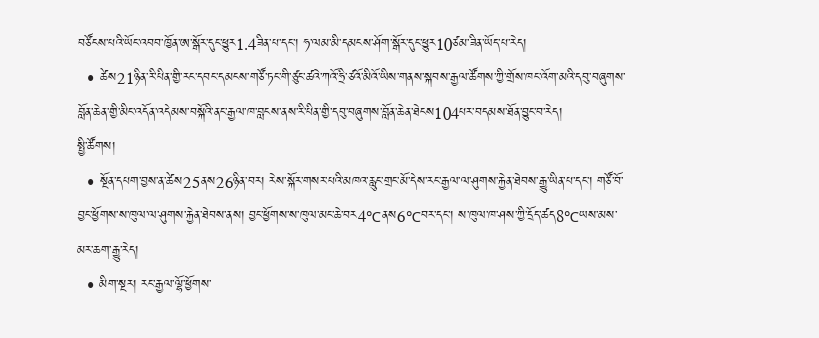བཙོངས་པའི་ཡོང་འབབ་ཁྱོན་ཨ་སྒོར་དུང་ཕྱུར1.4ཟིན་པ་དང་། ཧ་ལམ་མི་དམངས་ཤོག་སྒོར་དུང་ཕྱུར10ཙམ་ཟིན་ཡོད་པ་རེད།
  • ཚེས21ཉིན་རི་པིན་གྱི་རང་དབང་དམངས་གཙོ་ཏང་གི་ཙུང་ཚའེ་ཀའོ་ཧྲི་ཙའོ་མིའོ་ཡིས་གནས་སྐབས་རྒྱལ་ཚོགས་ཀྱི་གྲོས་ཁང་འོག་མའི་དབུ་བཞུགས་བློན་ཆེན་གྱི་མིང་འདོན་འདེམས་བསྐོའི་ནང་རྒྱལ་ཁ་བླངས་ནས་རི་པིན་གྱི་དབུ་བཞུགས་བློན་ཆེན་ཐེངས104པར་བདམས་ཐོན་བྱུང་བ་རེད།
སྤྱི་ཚོགས།
  • སྔོན་དཔག་བྱས་ན་ཚེས25ནས26ཉིན་བར། རེས་སྐོར་གསར་པའི་མཁའ་རླུང་གྲང་མོ་དེས་རང་རྒྱལ་ལ་ཤུགས་རྐྱེན་ཐེབས་རྒྱུ་ཡིན་པ་དང་། གཙོ་བོ་བྱང་ཕྱོགས་ས་ཁུལ་ལ་ཤུགས་རྐྱེན་ཐེབས་ནས། བྱང་ཕྱོགས་ས་ཁུལ་མང་ཆེ་བར4℃ནས6℃བར་དང་། ས་ཁུལ་ཁ་ཤས་ཀྱི་དྲོད་ཚད8℃ཡས་མས་མར་ཆག་རྒྱུ་རེད།
  • མིག་སྔར། རང་རྒྱལ་ལྷོ་ཕྱོགས་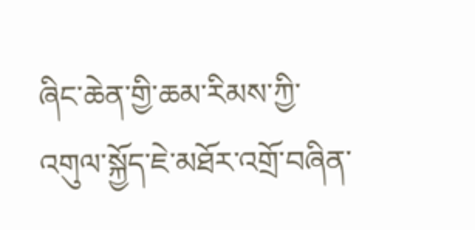ཞིང་ཆེན་གྱི་ཆམ་རིམས་ཀྱི་འགུལ་སྐྱོད་ཇེ་མཐོར་འགྲོ་བཞིན་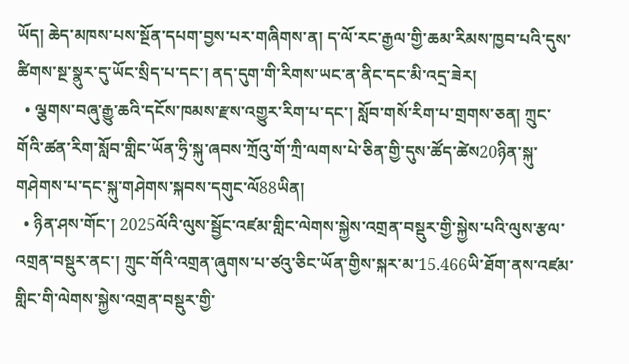ཡོད། ཆེད་མཁས་པས་སྔོན་དཔག་བྱས་པར་གཞིགས་ན། ད་ལོ་རང་རྒྱལ་གྱི་ཆམ་རིམས་ཁྱབ་པའི་དུས་ཚིགས་སྔ་སྣུར་དུ་ཡོང་སྲིད་པ་དང་། ནད་དུག་གི་རིགས་ཡང་ན་ནིང་དང་མི་འདྲ་ཟེར།
  • ལྕགས་བཞུ་རྒྱུ་ཆའི་དངོས་ཁམས་རྫས་འགྱུར་རིག་པ་དང་། སློབ་གསོ་རིག་པ་གྲགས་ཅན། ཀྲུང་གོའི་ཚན་རིག་སློབ་གླིང་ཡོན་ཧྲི་སྐུ་ཞབས་ཀྲོའུ་གོ་ཀྲི་ལགས་པེ་ཅིན་གྱི་དུས་ཚོད་ཚེས20ཉིན་སྐུ་གཤེགས་པ་དང་སྐུ་གཤེགས་སྐབས་དགུང་ལོ88ཡིན།
  • ཉིན་ཤས་གོང་། 2025ལོའི་ལུས་སྦྱོང་འཛམ་གླིང་ལེགས་སྐྱེས་འགྲན་བསྡུར་གྱི་སྐྱེས་པའི་ལུས་རྩལ་འགྲན་བསྡུར་ནང་། ཀྲུང་གོའི་འགྲན་ཞུགས་པ་ཙའུ་ཅིང་ཡོན་གྱིས་སྐར་མ་15.466ཡི་ཐོག་ནས་འཛམ་གླིང་གི་ལེགས་སྐྱེས་འགྲན་བསྡུར་གྱི་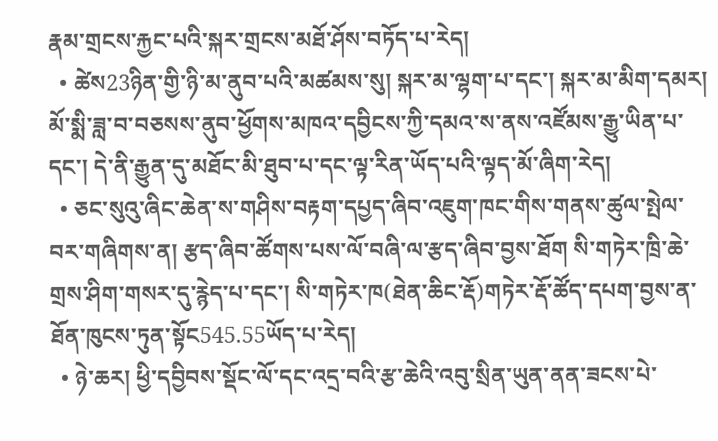རྣམ་གྲངས་རྐྱང་པའི་སྐར་གྲངས་མཐོ་ཤོས་བཏོད་པ་རེད།
  • ཚེས23ཉིན་གྱི་ཉི་མ་ནུབ་པའི་མཚམས་སུ། སྐར་མ་ལྷག་པ་དང་། སྐར་མ་མིག་དམར། མོ་སྨི་ཟླ་བ་བཅསས་ནུབ་ཕྱོགས་མཁའ་དབྱིངས་ཀྱི་དམའ་ས་ནས་འཛོམས་རྒྱུ་ཡིན་པ་དང་། དེ་ནི་རྒྱུན་དུ་མཐོང་མི་ཐུབ་པ་དང་ལྟ་རིན་ཡོད་པའི་ལྟད་མོ་ཞིག་རེད།
  • ཅང་སུའུ་ཞིང་ཆེན་ས་གཤིས་བརྟག་དཔྱད་ཞིབ་འཇུག་ཁང་གིས་གནས་ཚུལ་སྤེལ་བར་གཞིགས་ན། རྩད་ཞིབ་ཚོགས་པས་ལོ་བཞི་ལ་རྩད་ཞིབ་བྱས་ཐོག སི་གཏེར་ཁྲི་ཆེ་གྲས་ཤིག་གསར་དུ་རྙེད་པ་དང་། སི་གཏེར་ཁ(ཐེན་ཆིང་རྡོ)གཏེར་རྡོ་ཚོད་དཔག་བྱས་ན་ཐོན་ཁུངས་ཏུན་སྟོང545.55ཡོད་པ་རེད།
  • ཉེ་ཆར། ཕྱི་དབྱིབས་སྡོང་ལོ་དང་འདྲ་བའི་རྩ་ཆེའི་འབུ་སྲིན་ཡུན་ནན་ཟངས་པེ་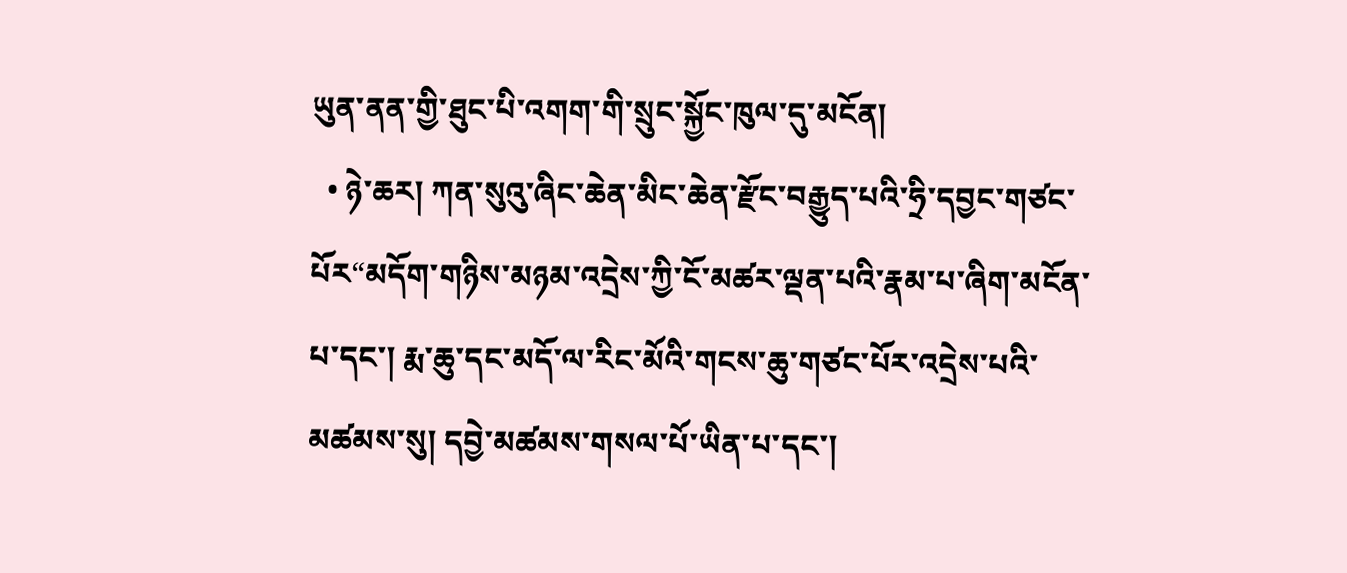ཡུན་ནན་གྱི་ཐུང་པི་འགག་གི་སྲུང་སྐྱོང་ཁུལ་དུ་མངོན།
  • ཉེ་ཆར། ཀན་སུའུ་ཞིང་ཆེན་མིང་ཆེན་རྫོང་བརྒྱུད་པའི་ཧྲི་དབྱང་གཙང་པོར“མདོག་གཉིས་མཉམ་འདྲེས་ཀྱི་ངོ་མཚར་ལྡན་པའི་རྣམ་པ་ཞིག་མངོན་པ་དང་། རྨ་ཆུ་དང་མདོ་ལ་རིང་མོའི་གངས་ཆུ་གཙང་པོར་འདྲེས་པའི་མཚམས་སུ། དབྱེ་མཚམས་གསལ་པོ་ཡིན་པ་དང་།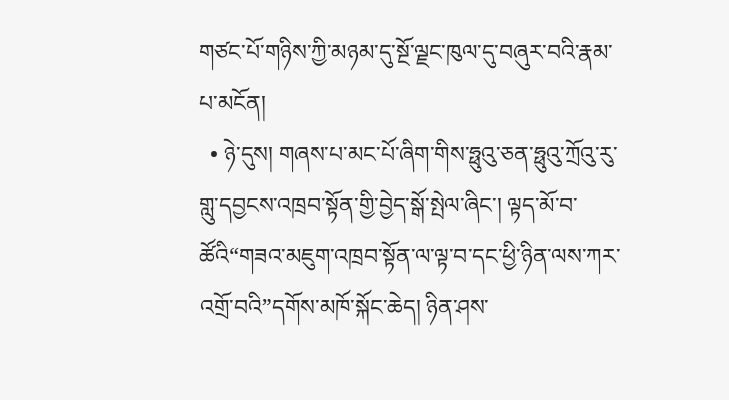གཙང་པོ་གཉིས་ཀྱི་མཉམ་དུ་སྔོ་ལྗང་ཁུལ་དུ་བཞུར་བའི་རྣམ་པ་མངོན།
  • ཉེ་དུས། གཞས་པ་མང་པོ་ཞིག་གིས་ཧྥུའུ་ཅན་ཧྥུའུ་ཀྲོའུ་རུ་གླུ་དབྱངས་འཁྲབ་སྟོན་གྱི་བྱེད་སྒོ་སྤེལ་ཞིང་། ལྟད་མོ་བ་ཚོའི“གཟའ་མཇུག་འཁྲབ་སྟོན་ལ་ལྟ་བ་དང་ཕྱི་ཉིན་ལས་ཀར་འགྲོ་བའི”དགོས་མཁོ་སྐོང་ཆེད། ཉིན་ཤས་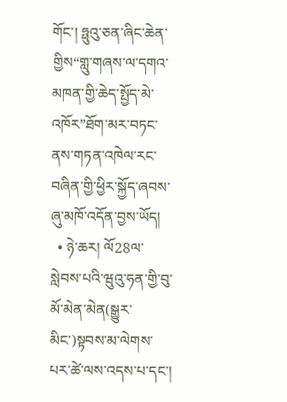གོང་། ཧྥུའུ་ཅན་ཞིང་ཆེན་གྱིས“གླུ་གཞས་ལ་དགའ་མཁན་གྱི་ཆེད་སྤྱོད་མེ་འཁོར”ཐོག་མར་བཏང་ནས་གཏན་འཁེལ་རང་བཞིན་གྱི་ཕྱིར་སྐྱོད་ཞབས་ཞུ་མཁོ་འདོན་བྱས་ཡོད།
  • ཉེ་ཆར། ལོ28ལ་སླེབས་པའི་ཝུའུ་ཧན་གྱི་བུ་མོ་མེན་མེན(སྒྱུར་མིང་)སྟབས་མ་ལེགས་པར་ཚེ་ལས་འདས་པ་དང་།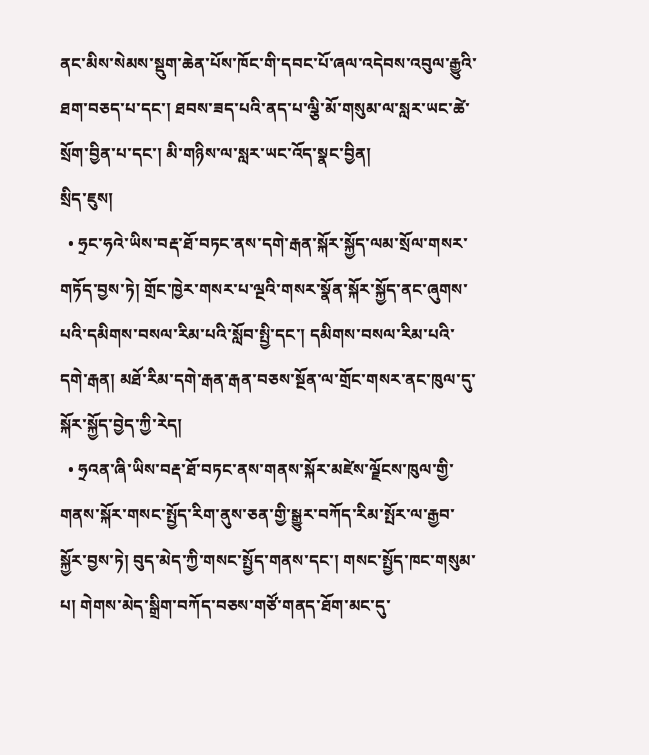ནང་མིས་སེམས་སྡུག་ཆེན་པོས་ཁོང་གི་དབང་པོ་ཞལ་འདེབས་འབུལ་རྒྱུའི་ཐག་བཅད་པ་དང་། ཐབས་ཟད་པའི་ནད་པ་ལྕི་མོ་གསུམ་ལ་སླར་ཡང་ཚེ་སྲོག་བྱིན་པ་དང་། མི་གཉིས་ལ་སླར་ཡང་འོད་སྣང་བྱིན།
སྲིད་ཇུས།
  • ཧྲང་ཧའེ་ཡིས་བརྡ་ཐོ་བཏང་ནས་དགེ་རྒན་སྐོར་སྐྱོད་ལམ་སྲོལ་གསར་གཏོད་བྱས་ཏེ། གྲོང་ཁྱེར་གསར་པ་ལྔའི་གསར་སྣོན་སྐོར་སྐྱོད་ནང་ཞུགས་པའི་དམིགས་བསལ་རིམ་པའི་སློབ་སྤྱི་དང་། དམིགས་བསལ་རིམ་པའི་དགེ་རྒན། མཐོ་རིམ་དགེ་རྒན་རྒན་བཅས་སྔོན་ལ་གྲོང་གསར་ནང་ཁུལ་དུ་སྐོར་སྐྱོད་བྱེད་ཀྱི་རེད།
  • ཧྲའན་ཞི་ཡིས་བརྡ་ཐོ་བཏང་ནས་གནས་སྐོར་མཛེས་ལྗོངས་ཁུལ་གྱི་གནས་སྐོར་གསང་སྤྱོད་རིག་ནུས་ཅན་གྱི་སྒྱུར་བཀོད་རིམ་སྤོར་ལ་རྒྱབ་སྐྱོར་བྱས་ཏེ། བུད་མེད་ཀྱི་གསང་སྤྱོད་གནས་དང་། གསང་སྤྱོད་ཁང་གསུམ་པ། གེགས་མེད་སྒྲིག་བཀོད་བཅས་གཙོ་གནད་ཐོག་མང་དུ་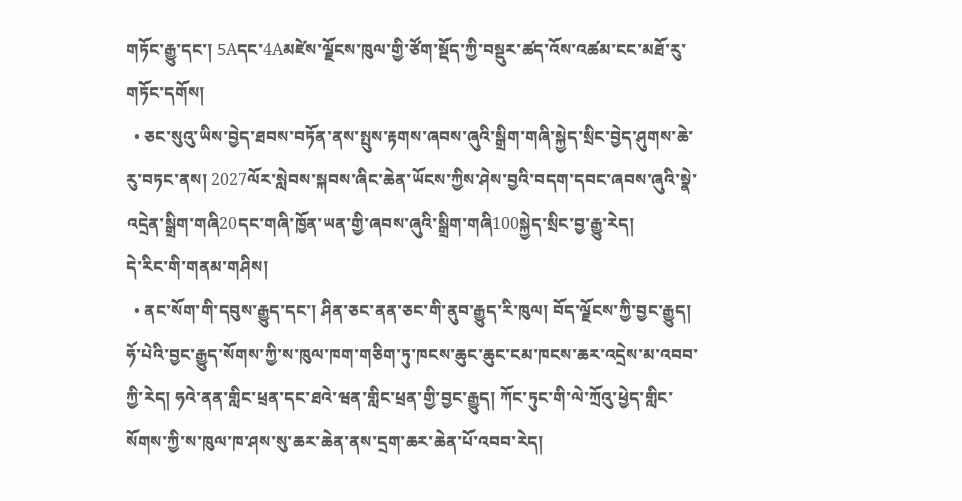གཏོང་རྒྱུ་དང་། 5Aདང་4Aམཛེས་ལྗོངས་ཁུལ་གྱི་ཙོག་སྡོད་ཀྱི་བསྡུར་ཚད་འོས་འཚམ་ངང་མཐོ་རུ་གཏོང་དགོས།
  • ཅང་སུའུ་ཡིས་བྱེད་ཐབས་བཏོན་ནས་སྤུས་རྟགས་ཞབས་ཞུའི་སྒྲིག་གཞི་སྐྱེད་སྲིང་བྱེད་ཤུགས་ཆེ་རུ་བཏང་ནས། 2027ལོར་སླེབས་སྐབས་ཞིང་ཆེན་ཡོངས་ཀྱིས་ཤེས་བྱའི་བདག་དབང་ཞབས་ཞུའི་སྣེ་འདྲེན་སྒྲིག་གཞི20དང་གཞི་ཁྱོན་ཡན་གྱི་ཞབས་ཞུའི་སྒྲིག་གཞི100སྐྱེད་སྲིང་བྱ་རྒྱུ་རེད།
དེ་རིང་གི་གནམ་གཤིས།
  • ནང་སོག་གི་དབུས་རྒྱུད་དང་། ཤིན་ཅང་ནན་ཅང་གི་ནུབ་རྒྱུད་རི་ཁུལ། བོད་ལྗོངས་ཀྱི་བྱང་རྒྱུད། ཧོ་པེའི་བྱང་རྒྱུད་སོགས་ཀྱི་ས་ཁུལ་ཁག་གཅིག་ཏུ་ཁངས་ཆུང་ཆུང་ངམ་ཁངས་ཆར་འདྲེས་མ་འབབ་ཀྱི་རེད། ཧའེ་ནན་གླིང་ཕྲན་དང་ཐའེ་ཝན་གླིང་ཕྲན་གྱི་བྱང་རྒྱུད། ཀོང་ཏུང་གི་ལེ་ཀྲོའུ་ཕྱེད་གླིང་སོགས་ཀྱི་ས་ཁུལ་ཁ་ཤས་སུ་ཆར་ཆེན་ནས་དྲག་ཆར་ཆེན་པོ་འབབ་རེད།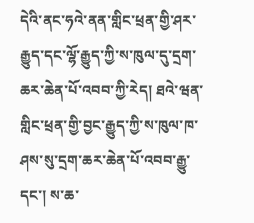དེའི་ནང་ཧའེ་ནན་གླིང་ཕྲན་གྱི་ཤར་རྒྱུད་དང་ལྷོ་རྒྱུད་ཀྱི་ས་ཁུལ་དུ་དྲག་ཆར་ཆེན་པོ་འབབ་ཀྱི་རེད། ཐའེ་ཝན་གླིང་ཕྲན་གྱི་བྱང་རྒྱུད་ཀྱི་ས་ཁུལ་ཁ་ཤས་སུ་དྲག་ཆར་ཆེན་པོ་འབབ་རྒྱུ་དང་། ས་ཆ་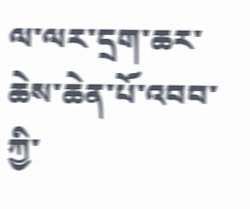ལ་ལར་དྲག་ཆར་ཆེས་ཆེན་པོ་འབབ་ཀྱི་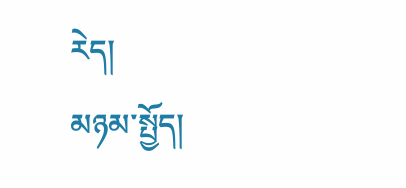རེད།
མཉམ་སྤྱོད།